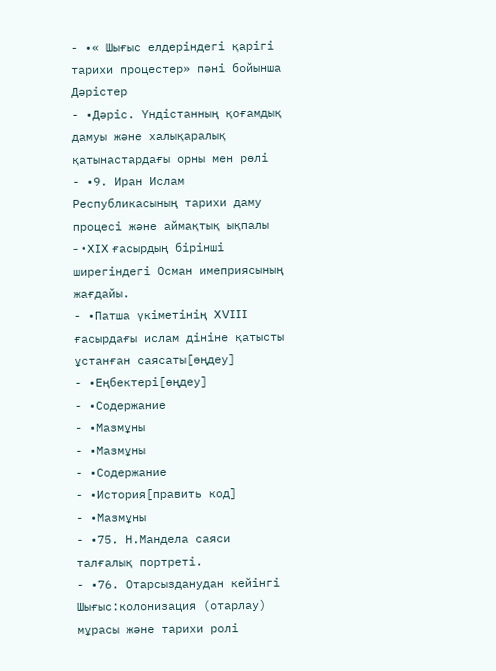- •« Шығыс елдеріндегі қарігі тарихи процестер» пәні бойынша Дәрістер
- •Дәріс. Үндістанның қоғамдық дамуы және халықаралық қатынастардағы орны мен рөлі
- •9. Иран Ислам Республикасының тарихи даму процесі және аймақтық ықпалы
- •XIX ғасырдың бірінші ширегіндегі Осман имеприясының жағдайы.
- •Патша үкіметінің XVIII ғасырдағы ислам дініне қатысты ұстанған саясаты[өңдеу]
- •Еңбектері[өңдеу]
- •Содержание
- •Мазмұны
- •Мазмұны
- •Содержание
- •История[править код]
- •Мазмұны
- •75. Н.Мандела саяси талғалық портреті.
- •76. Отарсызданудан кейінгі Шығыс:колонизация (отарлау) мұрасы және тарихи ролі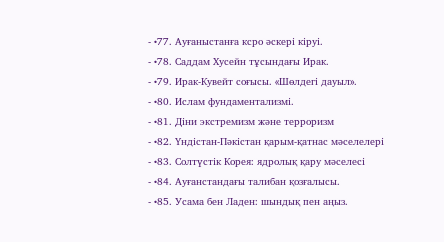- •77. Ауғаныстанға ксро әскері кіруі.
- •78. Саддам Хусейн тұсындағы Ирак.
- •79. Ирак-Кувейт соғысы. «Шөлдегі дауыл».
- •80. Ислам фундаментализмі.
- •81. Діни экстремизм және терроризм
- •82. Үндістан-Пәкістан қарым-қатнас мәселелері
- •83. Солтүстік Корея: ядролық қару мәселесі
- •84. Ауғанстандағы талибан қозғалысы.
- •85. Усама бен Ладен: шындық пен аңыз.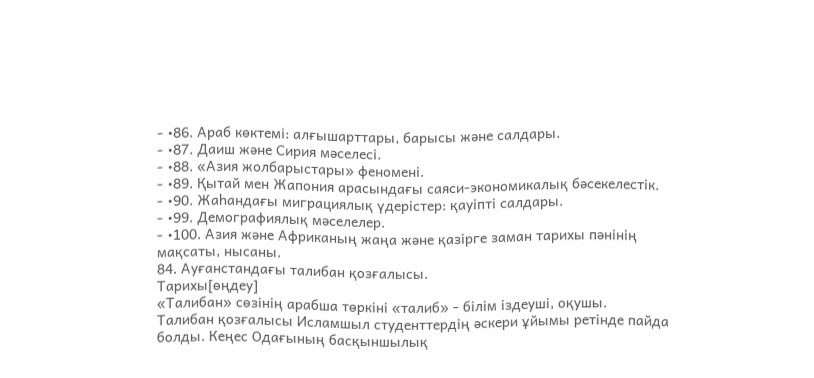- •86. Араб көктемі: алғышарттары, барысы және салдары.
- •87. Даиш және Сирия мәселесі.
- •88. «Азия жолбарыстары» феномені.
- •89. Қытай мен Жапония арасындағы саяси-экономикалық бәсекелестік.
- •90. Жаһандағы миграциялық үдерістер: қауіпті салдары.
- •99. Демографиялық мәселелер.
- •100. Азия және Африканың жаңа және қазірге заман тарихы пәнінің мақсаты, нысаны.
84. Ауғанстандағы талибан қозғалысы.
Тарихы[өңдеу]
«Талибан» сөзінің арабша төркіні «талиб» - білім іздеуші, оқушы.
Талибан қозғалысы Исламшыл студенттердің әскери ұйымы ретінде пайда болды. Кеңес Одағының басқыншылық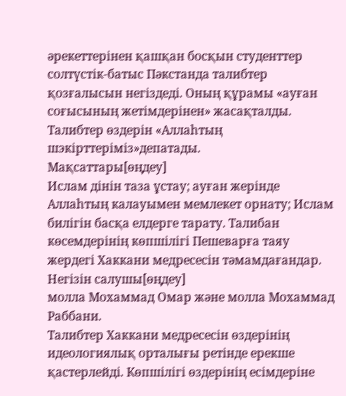әрекеттерінен қашқан босқын студенттер солтүстік-батыс Пәкстанда талибтер қозғалысын негіздеді. Оның құрамы «ауған соғысының жетімдерінен» жасақталды.
Талибтер өздерін «Аллаһтың шэкірттеріміз»депатады.
Мақсаттары[өңдеу]
Ислам дінін таза ұстау; ауған жерінде Аллаһтың калауымен мемлекет орнату; Ислам билігін басқа елдерге тарату. Талибан көсемдерінің көпшілігі Пешеварға таяу жердегі Хаккани медресесін тәмамдағандар.
Негізін салушы[өңдеу]
молла Мохаммад Омар және молла Мохаммад Раббани.
Талибтер Хаккани медресесін өздерінің идеологиялық орталығы ретінде ерекше қастерлейді. Көпшілігі өздерінің есімдеріне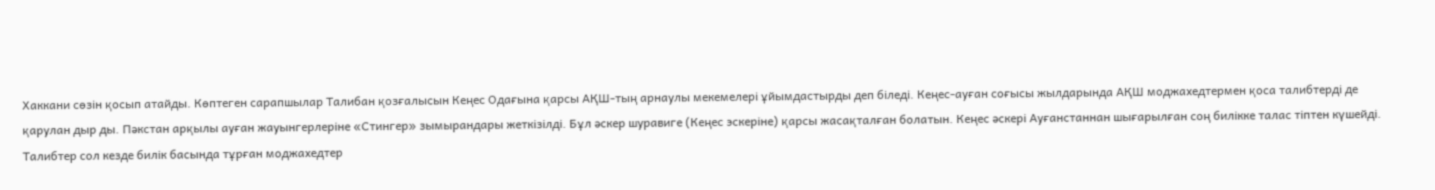Хаккани сөзін қосып атайды. Көптеген сарапшылар Талибан қозғалысын Кеңес Одағына қарсы АҚШ-тың арнаулы мекемелері ұйымдастырды деп біледі. Кеңес-ауған соғысы жылдарында АҚШ моджахедтермен қоса талибтерді де қарулан дыр ды. Пәкстан арқылы ауған жауынгерлеріне «Стингер» зымырандары жеткізілді. Бұл әскер шуравиге (Кеңес эскеріне) қарсы жасақталған болатын. Кеңес әскері Ауғанстаннан шығарылған соң билікке талас тіптен күшейді. Талибтер сол кезде билік басында тұрған моджахедтер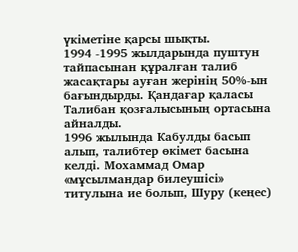үкіметіне қарсы шықты.
1994 -1995 жылдарында пуштун тайпасынан құралған талиб жасақтары ауған жерінің 50%-ын бағындырды. Қандағар қаласы Талибан қозғалысының ортасына айналды.
1996 жылында Кабулды басып алып, талибтер өкімет басына келді. Мохаммад Омар «мұсылмандар билеушісі» титулына ие болып, Шуру (кеңес)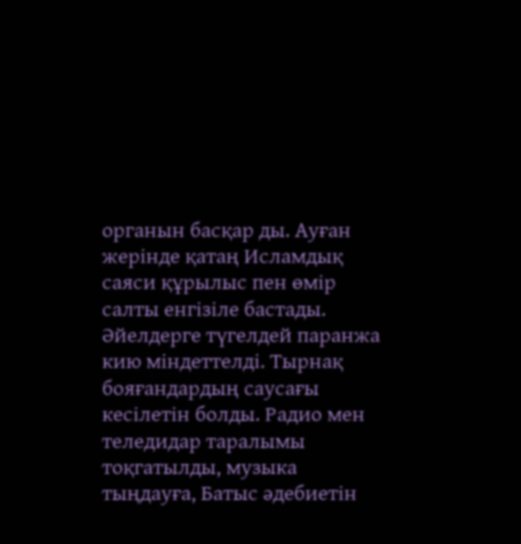органын басқар ды. Ауған жерінде қатаң Исламдық саяси құрылыс пен өмір салты енгізіле бастады. Әйелдерге түгелдей паранжа кию міндеттелді. Тырнақ бояғандардың саусағы кесілетін болды. Радио мен теледидар таралымы тоқгатылды, музыка тыңдауға, Батыс әдебиетін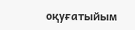оқуғатыйым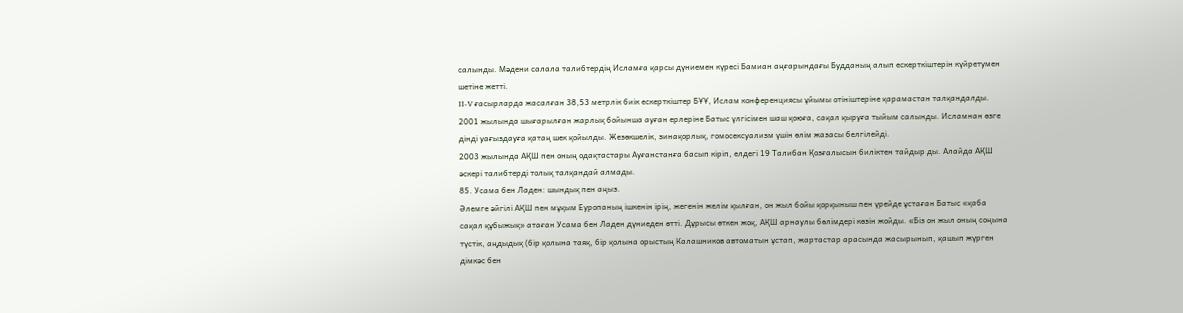салынды. Мәдени салала талибтердің Исламға қарсы дүниемен күресі Бамиан аңғарындағы Будданың алып ескерткіштерін күйретумен шетіне жетті.
II-V ғасырларда жасалған 38,53 метрлік биік ескерткіштер БҰҰ, Ислам конференциясы ұйымы отініштеріне қарамастан талқандалды.
2001 жылында шығарылған жарлық бойынша ауған ерлеріне Батыс үлгісімен шаш қоюға, сақал қыруға тыйым салынды. Исламнан өзге дінді уағыздауға қатаң шек қойылды. Жезөкшелік, зинақорлық, гомосексуализм үшін өлім жазасы белгілейді.
2003 жылында АҚШ пен оның одақтастары Ауғанстанға басып кіріп, елдегі 19 Талибан Қозғалысын биліктен тайдыр ды. Алайда АҚШ әскері талибтерді толық талқандай алмады.
85. Усама бен Ладен: шындық пен аңыз.
Әлемге әйгілі АҚШ пен мұқым Еуропаның ішкенін ірің, жегенін желім қылған, он жыл бойы қорқыныш пен үрейде ұстаған Батыс «қаба сақал құбыжық» атаған Усама бен Ладен дүниеден өтті. Дұрысы өткен жоқ, АҚШ арнаулы бөлімдері көзін жойды. «Біз он жыл оның соңына түстік, аңдыдық (бір қолына таяқ, бір қолына орыстың Калашников автоматын ұстап, жартастар арасында жасырынып, қашып жүрген дімкәс бен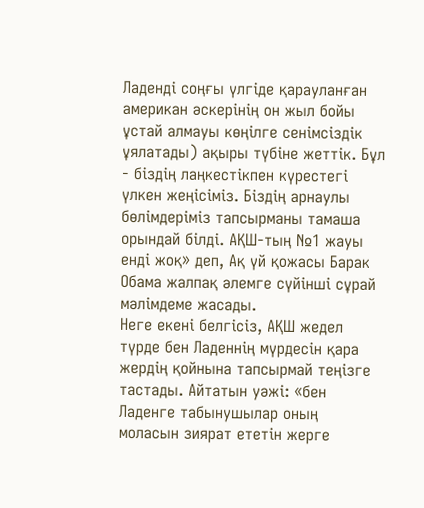Ладенді соңғы үлгіде қарауланған американ әскерінің он жыл бойы ұстай алмауы көңілге сенімсіздік ұялатады) ақыры түбіне жеттік. Бұл - біздің лаңкестікпен күрестегі үлкен жеңісіміз. Біздің арнаулы бөлімдеріміз тапсырманы тамаша орындай білді. АҚШ-тың №1 жауы енді жоқ» деп, Ақ үй қожасы Барак Обама жалпақ әлемге сүйінші сұрай мәлімдеме жасады.
Неге екені белгісіз, АҚШ жедел түрде бен Ладеннің мүрдесін қара жердің қойнына тапсырмай теңізге тастады. Айтатын уәжі: «бен Ладенге табынушылар оның моласын зиярат ететін жерге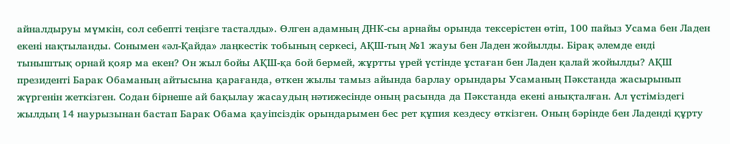айналдыруы мүмкін, сол себепті теңізге тасталды». Өлген адамның ДНК-сы арнайы орында тексерістен өтіп, 100 пайыз Усама бен Ладен екені нақтыланды. Сонымен «әл-Қайда» лаңкестік тобының серкесі, АҚШ-тың №1 жауы бен Ладен жойылды. Бірақ әлемде енді тыныштық орнай қояр ма екен? Он жыл бойы АҚШ-қа бой бермей, жұртты үрей үстінде ұстаған бен Ладен қалай жойылды? АҚШ президенті Барак Обаманың айтысына қарағанда, өткен жылы тамыз айында барлау орындары Усаманың Пәкстанда жасырынып жүргенін жеткізген. Содан бірнеше ай бақылау жасаудың нәтижесінде оның расында да Пәкстанда екені анықталған. Ал үстіміздегі жылдың 14 наурызынан бастап Барак Обама қауіпсіздік орындарымен бес рет құпия кездесу өткізген. Оның бәрінде бен Ладенді құрту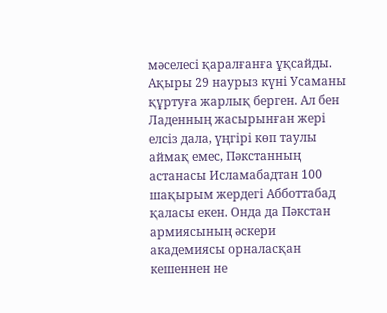мәселесі қаралғанға ұқсайды. Ақыры 29 наурыз күні Усаманы құртуға жарлық берген. Ал бен Ладенның жасырынған жері елсіз дала, үңгірі көп таулы аймақ емес, Пәкстанның астанасы Исламабадтан 100 шақырым жердегі Абботтабад қаласы екен. Онда да Пәкстан армиясының әскери академиясы орналасқан кешеннен не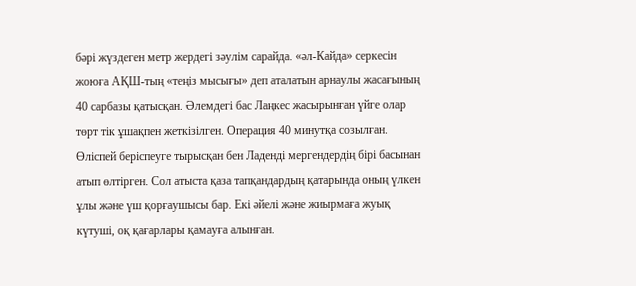бәрі жүздеген метр жердегі зәулім сарайда. «әл-Кайда» серкесін жоюға АҚШ-тың «теңіз мысығы» деп аталатын арнаулы жасағының 40 сарбазы қатысқан. Әлемдегі бас Лаңкес жасырынған үйге олар төрт тік ұшақпен жеткізілген. Операция 40 минутқа созылған. Өліспей беріспеуге тырысқан бен Ладенді мергендердің бірі басынан атып өлтірген. Сол атыста қаза тапқандардың қатарында оның үлкен ұлы және үш қорғаушысы бар. Екі әйелі және жиырмаға жуық күтуші, оқ қағарлары қамауға алынған.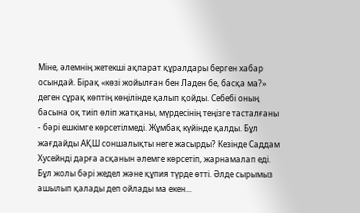Міне, әлемнің жетекші ақпарат құралдары берген хабар осындай. Бірақ «көзі жойылған бен Ладен бе, басқа ма?» деген сұрақ көптің көңілінде қалып қойды. Себебі оның басына оқ тиіп өліп жатқаны, мүрдесінің теңізге тасталғаны - бәрі ешкімге көрсетілмеді. Жұмбақ күйінде қалды. Бұл жағдайды АҚШ соншалықты неге жасырды? Кезінде Саддам Хусейнді дарға асқанын әлемге көрсетіп, жарнамалап еді. Бұл жолы бәрі жедел және құпия түрде өтті. Әлде сырымыз ашылып қалады деп ойлады ма екен...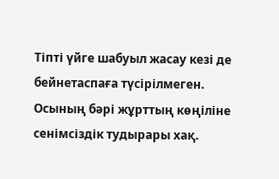Тіпті үйге шабуыл жасау кезі де бейнетаспаға түсірілмеген. Осының бәрі жұрттың көңіліне сенімсіздік тудырары хақ.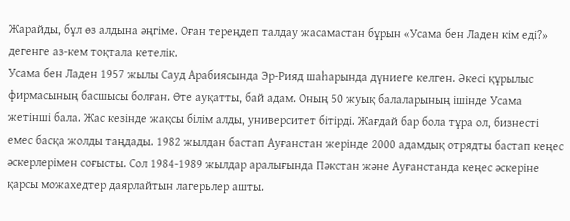Жарайды, бұл өз алдына әңгіме. Оған тереңдеп талдау жасамастан бұрын «Усама бен Ладен кім еді?» дегенге аз-кем тоқтала кетелік.
Усама бен Ладен 1957 жылы Сауд Арабиясында Эр-Рияд шаһарында дүниеге келген. Әкесі құрылыс фирмасының басшысы болған. Өте ауқатты, бай адам. Оның 50 жуық балаларының ішінде Усама жетінші бала. Жас кезінде жақсы білім алды, университет бітірді. Жағдай бар бола тұра ол, бизнесті емес басқа жолды таңдады. 1982 жылдан бастап Ауғанстан жерінде 2000 адамдық отрядты бастап кеңес әскерлерімен соғысты. Сол 1984-1989 жылдар аралығында Пәкстан және Ауғанстанда кеңес әскеріне қарсы можахедтер даярлайтын лагерьлер ашты.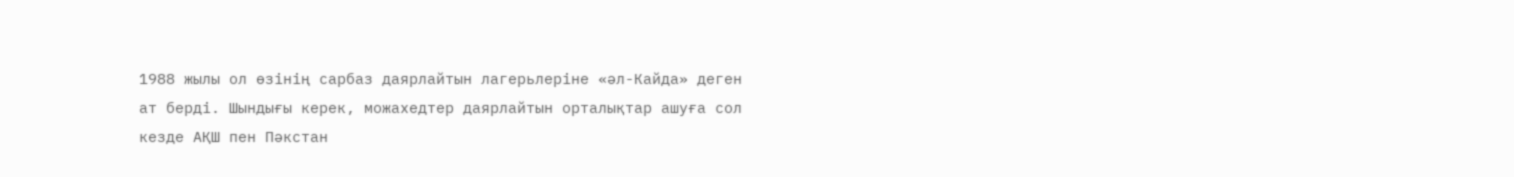1988 жылы ол өзінің сарбаз даярлайтын лагерьлеріне «әл-Кайда» деген ат берді. Шындығы керек, можахедтер даярлайтын орталықтар ашуға сол кезде АҚШ пен Пәкстан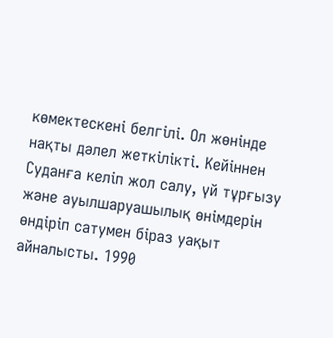көмектескені белгілі. Ол жөнінде нақты дәлел жеткілікті. Кейіннен Суданға келіп жол салу, үй тұрғызу және ауылшаруашылық өнімдерін өндіріп сатумен біраз уақыт айналысты. 1990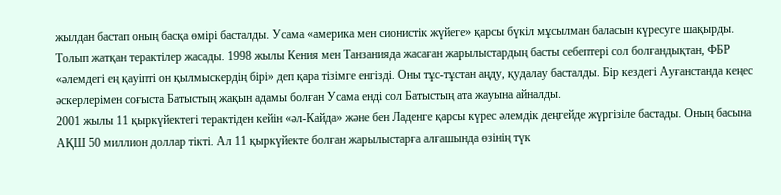жылдан бастап оның басқа өмірі басталды. Усама «америка мен сионистік жүйеге» қарсы бүкіл мұсылман баласын күресуге шақырды. Толып жатқан терактілер жасады. 1998 жылы Кения мен Танзанияда жасаған жарылыстардың басты себептері сол болғандықтан, ФБР «әлемдегі ең қауіпті он қылмыскердің бірі» деп қара тізімге енгізді. Оны тұс-тұстан аңду, қудалау басталды. Бір кездегі Ауғанстанда кеңес әскерлерімен соғыста Батыстың жақын адамы болған Усама енді сол Батыстың ата жауына айналды.
2001 жылы 11 қыркүйектегі терактіден кейін «әл-Кайда» және бен Ладенге қарсы күрес әлемдік деңгейде жүргізіле бастады. Оның басына АҚШ 50 миллион доллар тікті. Ал 11 қыркүйекте болған жарылыстарға алғашында өзінің түк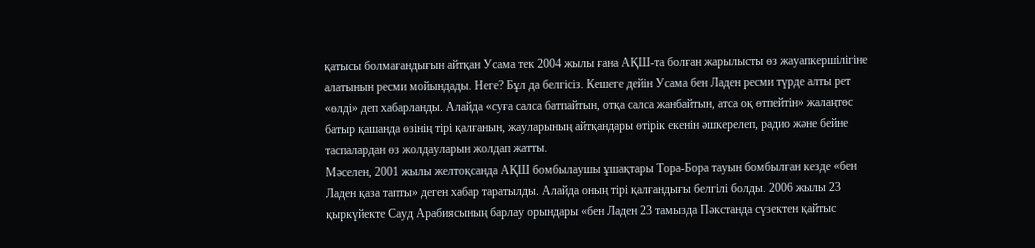қатысы болмағандығын айтқан Усама тек 2004 жылы ғана АҚШ-та болған жарылысты өз жауапкершілігіне алатынын ресми мойындады. Неге? Бұл да белгісіз. Кешеге дейін Усама бен Ладен ресми түрде алты рет «өлді» деп хабарланды. Алайда «суға салса батпайтын, отқа салса жанбайтын, атса оқ өтпейтін» жалаңтөс батыр қашанда өзінің тірі қалғанын, жауларының айтқандары өтірік екенін әшкерелеп, радио және бейне таспалардан өз жолдауларын жолдап жатты.
Мәселен, 2001 жылы желтоқсанда АҚШ бомбылаушы ұшақтары Тора-Бора тауын бомбылған кезде «бен Ладен қаза тапты» деген хабар таратылды. Алайда оның тірі қалғандығы белгілі болды. 2006 жылы 23 қыркүйекте Сауд Арабиясының барлау орындары «бен Ладен 23 тамызда Пәкстанда сүзектен қайтыс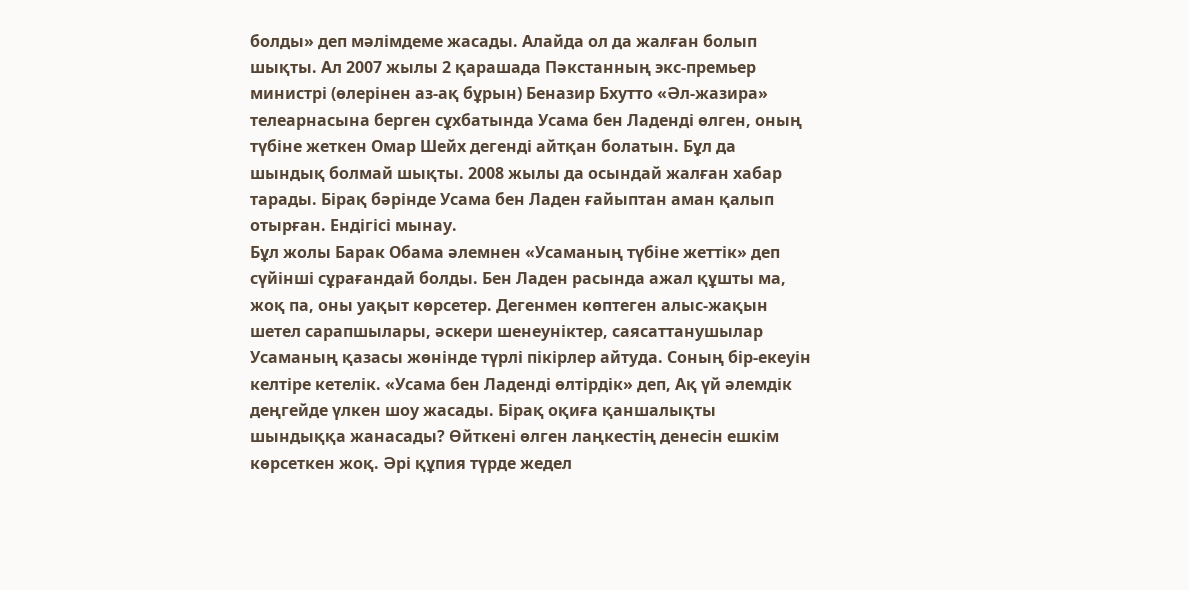болды» деп мәлімдеме жасады. Алайда ол да жалған болып шықты. Ал 2007 жылы 2 қарашада Пәкстанның экс-премьер министрі (өлерінен аз-ақ бұрын) Беназир Бхутто «Әл-жазира» телеарнасына берген сұхбатында Усама бен Ладенді өлген, оның түбіне жеткен Омар Шейх дегенді айтқан болатын. Бұл да шындық болмай шықты. 2008 жылы да осындай жалған хабар тарады. Бірақ бәрінде Усама бен Ладен ғайыптан аман қалып отырған. Ендігісі мынау.
Бұл жолы Барак Обама әлемнен «Усаманың түбіне жеттік» деп сүйінші сұрағандай болды. Бен Ладен расында ажал құшты ма, жоқ па, оны уақыт көрсетер. Дегенмен көптеген алыс-жақын шетел сарапшылары, әскери шенеуніктер, саясаттанушылар Усаманың қазасы жөнінде түрлі пікірлер айтуда. Соның бір-екеуін келтіре кетелік. «Усама бен Ладенді өлтірдік» деп, Ақ үй әлемдік деңгейде үлкен шоу жасады. Бірақ оқиға қаншалықты шындыққа жанасады? Өйткені өлген лаңкестің денесін ешкім көрсеткен жоқ. Әрі құпия түрде жедел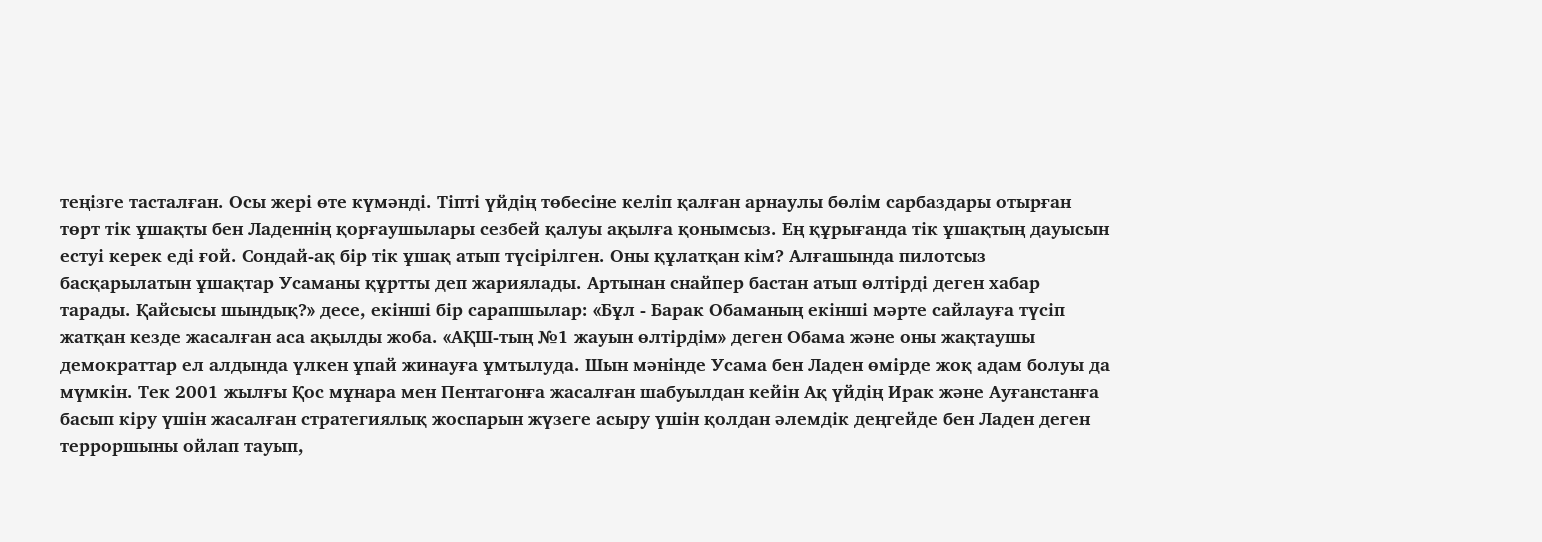теңізге тасталған. Осы жері өте күмәнді. Тіпті үйдің төбесіне келіп қалған арнаулы бөлім сарбаздары отырған төрт тік ұшақты бен Ладеннің қорғаушылары сезбей қалуы ақылға қонымсыз. Ең құрығанда тік ұшақтың дауысын естуі керек еді ғой. Сондай-ақ бір тік ұшақ атып түсірілген. Оны құлатқан кім? Алғашында пилотсыз басқарылатын ұшақтар Усаманы құртты деп жариялады. Артынан снайпер бастан атып өлтірді деген хабар тарады. Қайсысы шындық?» десе, екінші бір сарапшылар: «Бұл - Барак Обаманың екінші мәрте сайлауға түсіп жатқан кезде жасалған аса ақылды жоба. «АҚШ-тың №1 жауын өлтірдім» деген Обама және оны жақтаушы демократтар ел алдында үлкен ұпай жинауға ұмтылуда. Шын мәнінде Усама бен Ладен өмірде жоқ адам болуы да мүмкін. Тек 2001 жылғы Қос мұнара мен Пентагонға жасалған шабуылдан кейін Ақ үйдің Ирак және Ауғанстанға басып кіру үшін жасалған стратегиялық жоспарын жүзеге асыру үшін қолдан әлемдік деңгейде бен Ладен деген терроршыны ойлап тауып,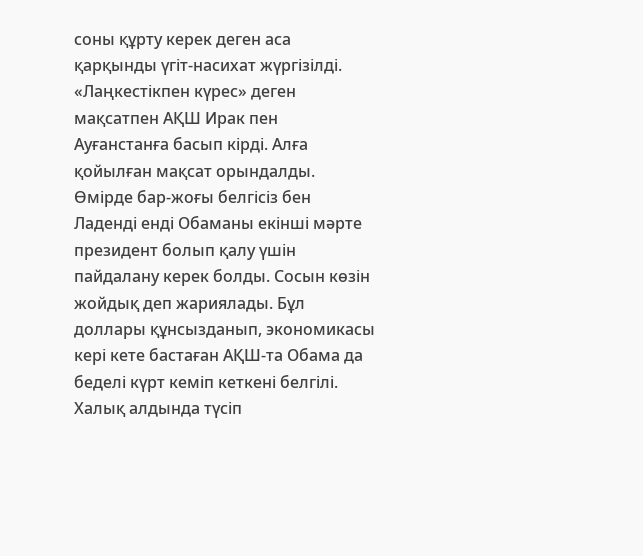соны құрту керек деген аса қарқынды үгіт-насихат жүргізілді. «Лаңкестікпен күрес» деген мақсатпен АҚШ Ирак пен Ауғанстанға басып кірді. Алға қойылған мақсат орындалды. Өмірде бар-жоғы белгісіз бен Ладенді енді Обаманы екінші мәрте президент болып қалу үшін пайдалану керек болды. Сосын көзін жойдық деп жариялады. Бұл доллары құнсызданып, экономикасы кері кете бастаған АҚШ-та Обама да беделі күрт кеміп кеткені белгілі. Халық алдында түсіп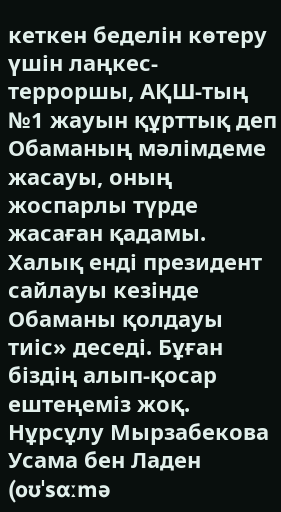кеткен беделін көтеру үшін лаңкес-терроршы, АҚШ-тың №1 жауын құрттық деп Обаманың мәлімдеме жасауы, оның жоспарлы түрде жасаған қадамы. Халық енді президент сайлауы кезінде Обаманы қолдауы тиіс» деседі. Бұған біздің алып-қосар ештеңеміз жоқ.
Нұрсұлу Мырзабекова
Усама бен Ладен (oʊˈsɑːmə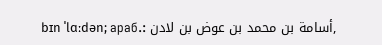bɪn ˈlɑːdən; араб.: أسامة بن محمد بن عوض بن لادن,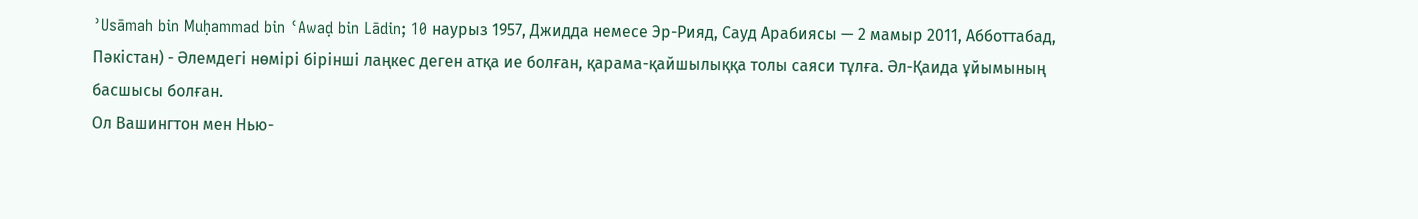ʾUsāmah bin Muḥammad bin ʿAwaḍ bin Lādin; 10 наурыз 1957, Джидда немесе Эр-Рияд, Сауд Арабиясы — 2 мамыр 2011, Абботтабад, Пәкістан) - Әлемдегі нөмірі бірінші лаңкес деген атқа ие болған, қарама-қайшылыққа толы саяси тұлға. Әл-Қаида ұйымының басшысы болған.
Ол Вашингтон мен Нью-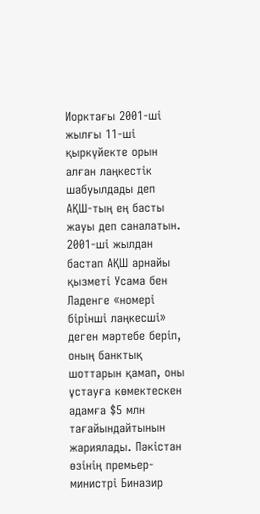Иорктағы 2001-ші жылғы 11-ші қыркүйекте орын алған лаңкестік шабуылдады деп АҚШ-тың ең басты жауы деп саналатын. 2001-ші жылдан бастап АҚШ арнайы қызметі Усама бен Ладенге «номері бірінші лаңкесші» деген мәртебе беріп, оның банктық шоттарын қамап, оны ұстауға көмектескен адамға $5 млн тағайындайтынын жариялады. Пәкістан өзінің премьер-министрі Биназир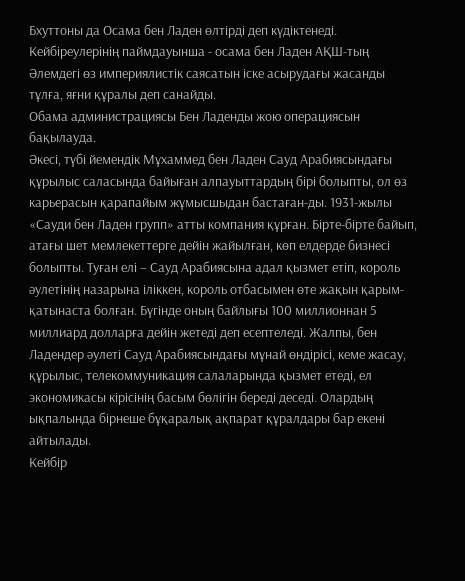Бхуттоны да Осама бен Ладен өлтірді деп күдіктенеді. Кейбіреулерінің паймдауынша - осама бен Ладен АҚШ-тың Әлемдегі өз империялистік саясатын іске асырудағы жасанды тұлға, яғни құралы деп санайды.
Обама администрациясы Бен Ладенды жою операциясын бақылауда.
Әкесі, түбі йемендік Мұхаммед бен Ладен Сауд Арабиясындағы құрылыс саласында байыған алпауыттардың бірі болыпты, ол өз карьерасын қарапайым жұмысшыдан бастаған-ды. 1931-жылы «Сауди бен Ладен групп» атты компания құрған. Бірте-бірте байып, атағы шет мемлекеттерге дейін жайылған, көп елдерде бизнесі болыпты. Туған елі – Сауд Арабиясына адал қызмет етіп, король әулетінің назарына іліккен, король отбасымен өте жақын қарым-қатынаста болған. Бүгінде оның байлығы 100 миллионнан 5 миллиард долларға дейін жетеді деп есептеледі. Жалпы, бен Ладендер әулеті Сауд Арабиясындағы мұнай өндірісі, кеме жасау, құрылыс, телекоммуникация салаларында қызмет етеді, ел экономикасы кірісінің басым бөлігін береді деседі. Олардың ықпалында бірнеше бұқаралық ақпарат құралдары бар екені айтылады.
Кейбір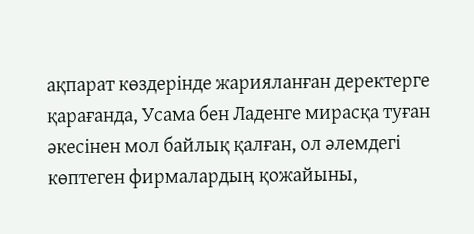ақпарат көздерінде жарияланған деректерге қарағанда, Усама бен Ладенге мирасқа туған әкесінен мол байлық қалған, ол әлемдегі көптеген фирмалардың қожайыны,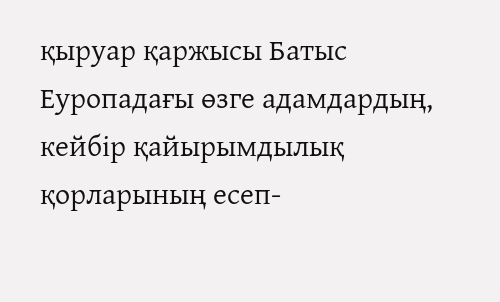қыруар қаржысы Батыс Еуропадағы өзге адамдардың, кейбір қайырымдылық қорларының есеп-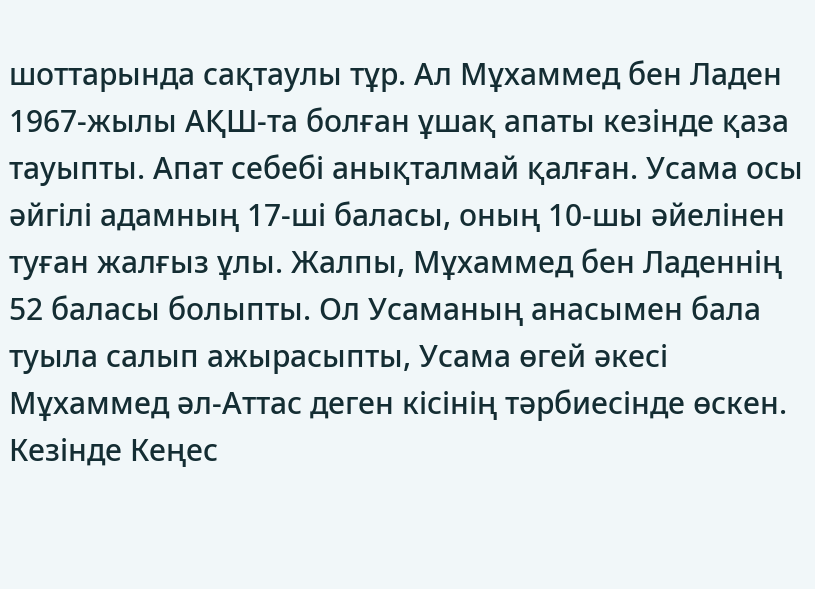шоттарында сақтаулы тұр. Ал Мұхаммед бен Ладен 1967-жылы АҚШ-та болған ұшақ апаты кезінде қаза тауыпты. Апат себебі анықталмай қалған. Усама осы әйгілі адамның 17-ші баласы, оның 10-шы әйелінен туған жалғыз ұлы. Жалпы, Мұхаммед бен Ладеннің 52 баласы болыпты. Ол Усаманың анасымен бала туыла салып ажырасыпты, Усама өгей әкесі Мұхаммед әл-Аттас деген кісінің тәрбиесінде өскен.
Кезінде Кеңес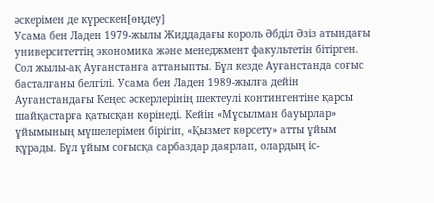әскерімен де күрескен[өңдеу]
Усама бен Ладен 1979-жылы Жиддадағы король Әбділ Әзіз атындағы университеттің экономика және менеджмент факультетін бітірген. Сол жылы-ақ Ауғанстанға аттаныпты. Бұл кезде Ауғанстанда соғыс басталғаны белгілі. Усама бен Ладен 1989-жылға дейін Ауғанстандағы Кеңес әскерлерінің шектеулі контингентіне қарсы шайқастарға қатысқан көрінеді. Кейін «Мұсылман бауырлар» ұйымының мүшелерімен бірігіп, «Қызмет көрсету» атты ұйым құрады. Бұл ұйым соғысқа сарбаздар даярлап, олардың іс-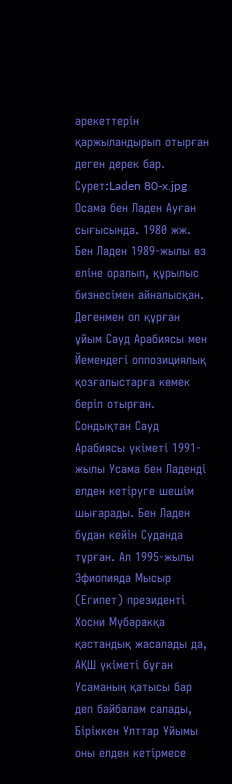әрекеттерін қаржыландырып отырған деген дерек бар.
Сурет:Laden 80-x.jpg
Осама бен Ладен Ауған сығысында. 1980 жж.
Бен Ладен 1989-жылы өз еліне оралып, құрылыс бизнесімен айналысқан. Дегенмен ол құрған ұйым Сауд Арабиясы мен Йемендегі оппозициялық қозғалыстарға көмек беріп отырған. Сондықтан Сауд Арабиясы үкіметі 1991-жылы Усама бен Ладенді елден кетіруге шешім шығарады. Бен Ладен бұдан кейін Суданда тұрған. Ал 1995-жылы Эфиопияда Мысыр (Египет) президенті Хосни Мүбәракқа қастандық жасалады да, АҚШ үкіметі бұған Усаманың қатысы бар деп байбалам салады, Біріккен Ұлттар Ұйымы оны елден кетірмесе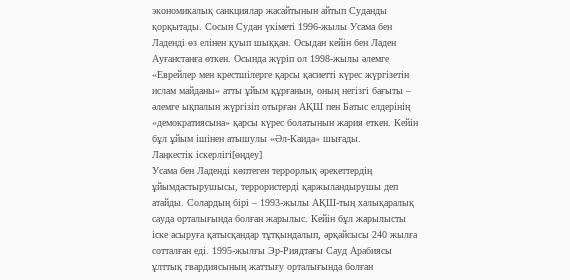экономикалық санкциялар жасайтынын айтып Суданды қорқытады. Сосын Судан үкіметі 1996-жылы Усама бен Ладенді өз елінен қуып шыққан. Осыдан кейін бен Ладен Ауғанстанға өткен. Осында жүріп ол 1998-жылы әлемге «Еврейлер мен крестшілерге қарсы қасиетті күрес жүргізетін ислам майданы» атты ұйым құрғанын, оның негізгі бағыты – әлемге ықпалын жүргізіп отырған АҚШ пен Батыс елдерінің «демократиясына» қарсы күрес болатынын жария еткен. Кейін бұл ұйым ішінен атышулы «Әл-Каида» шығады.
Лаңкестік іскерлігі[өңдеу]
Усама бен Ладенді көптеген террорлық әрекеттердің ұйымдастырушысы, террористерді қаржыландырушы деп атайды. Солардың бірі – 1993-жылы АҚШ-тың халықаралық сауда орталығында болған жарылыс. Кейін бұл жарылысты іске асыруға қатысқандар тұтқындалып, әрқайсысы 240 жылға сотталған еді. 1995-жылғы Эр-Риядтағы Сауд Арабиясы ұлттық гвардиясының жаттығу орталығында болған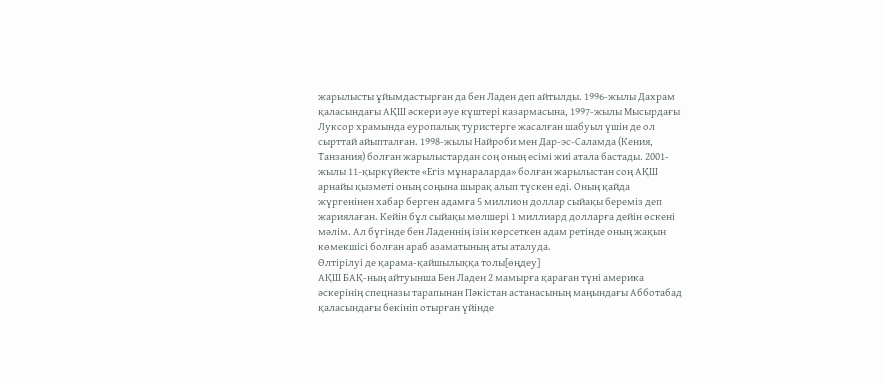жарылысты ұйымдастырған да бен Ладен деп айтылды. 1996-жылы Дахрам қаласындағы АҚШ әскери әуе күштері казармасына, 1997-жылы Мысырдағы Луксор храмында еуропалық туристерге жасалған шабуыл үшін де ол сырттай айыпталған. 1998-жылы Найроби мен Дар-эс-Саламда (Кения, Танзания) болған жарылыстардан соң оның есімі жиі атала бастады. 2001-жылы 11-қыркүйекте «Егіз мұнараларда» болған жарылыстан соң АҚШ арнайы қызметі оның соңына шырақ алып түскен еді. Оның қайда жүргенінен хабар берген адамға 5 миллион доллар сыйақы береміз деп жариялаған. Кейін бұл сыйақы мөлшері 1 миллиард долларға дейін өскені мәлім. Ал бүгінде бен Ладеннің ізін көрсеткен адам ретінде оның жақын көмекшісі болған араб азаматының аты аталуда.
Өлтірілуі де қарама-қайшылыққа толы[өңдеу]
АҚШ БАҚ-ның айтуынша Бен Ладен 2 мамырға қараған түні америка әскерінің спецназы тарапынан Пәкістан астанасының маңындағы Абботабад қаласындағы бекініп отырған үйінде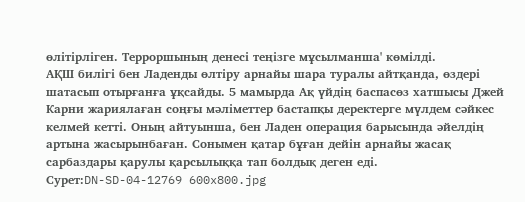өлітірліген. Терроршының денесі теңізге мұсылманша' көмілді.
АҚШ билігі бен Ладенды өлтіру арнайы шара туралы айтқанда, өздері шатасып отырғанға ұқсайды. 5 мамырда Ақ үйдің баспасөз хатшысы Джей Карни жариялаған соңғы мәліметтер бастапқы деректерге мүлдем сәйкес келмей кетті. Оның айтуынша, бен Ладен операция барысында әйелдің артына жасырынбаған. Сонымен қатар бұған дейін арнайы жасақ сарбаздары қарулы қарсылыққа тап болдық деген еді.
Сурет:DN-SD-04-12769 600x800.jpg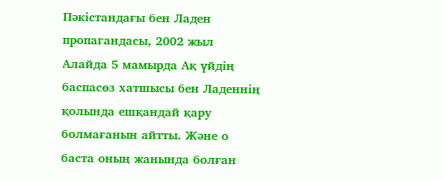Пәкістандағы бен Ладен пропагандасы, 2002 жыл
Алайда 5 мамырда Ақ үйдің баспасөз хатшысы бен Ладеннің қолында ешқандай қару болмағанын айтты. Және о баста оның жанында болған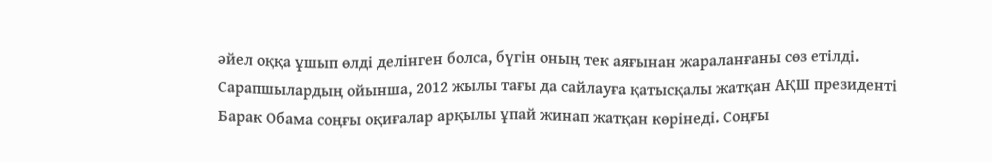әйел оққа ұшып өлді делінген болса, бүгін оның тек аяғынан жараланғаны сөз етілді. Сарапшылардың ойынша, 2012 жылы тағы да сайлауға қатысқалы жатқан АҚШ президенті Барак Обама соңғы оқиғалар арқылы ұпай жинап жатқан көрінеді. Соңғы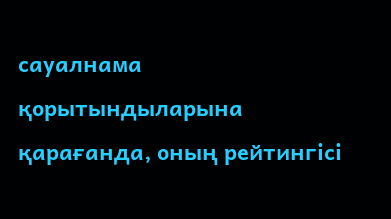сауалнама қорытындыларына қарағанда, оның рейтингісі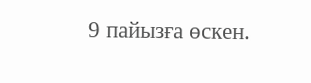9 пайызға өскен.